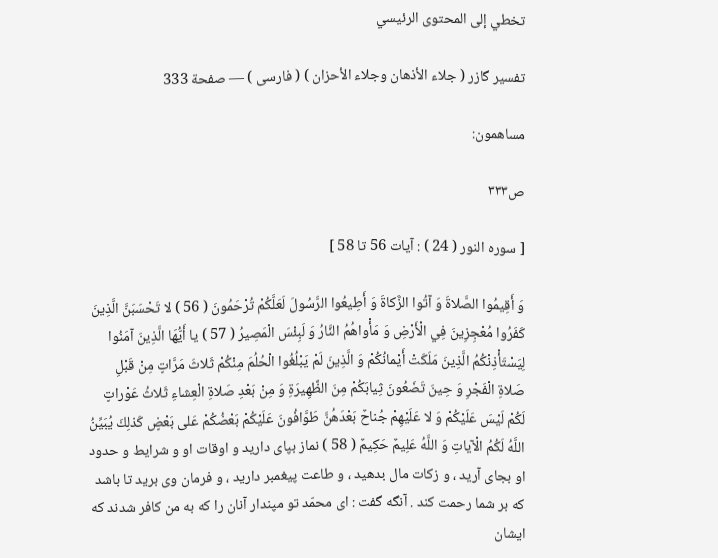تخطي إلى المحتوى الرئيسي

تفسير گازر ( جلاء الأذهان وجلاء الأحزان ) ( فارسى ) — صفحة 333

مساهمون:

ص٣٣٣

[ سوره النور ( 24 ) : آيات 56 تا 58 ]

وَ أَقِيمُوا الصَّلاةَ وَ آتُوا الزَّكاةَ وَ أَطِيعُوا الرَّسُولَ لَعَلَّكُمْ تُرْحَمُونَ ( 56 ) لا تَحْسَبَنَّ الَّذِينَ كَفَرُوا مُعْجِزِينَ فِي الْأَرْضِ وَ مَأْواهُمُ النَّارُ وَ لَبِئْسَ الْمَصِيرُ ( 57 ) يا أَيُّهَا الَّذِينَ آمَنُوا لِيَسْتَأْذِنْكُمُ الَّذِينَ مَلَكَتْ أَيْمانُكُمْ وَ الَّذِينَ لَمْ يَبْلُغُوا الْحُلُمَ مِنْكُمْ ثَلاثَ مَرَّاتٍ مِنْ قَبْلِ صَلاةِ الْفَجْرِ وَ حِينَ تَضَعُونَ ثِيابَكُمْ مِنَ الظَّهِيرَةِ وَ مِنْ بَعْدِ صَلاةِ الْعِشاءِ ثَلاثُ عَوْراتٍ لَكُمْ لَيْسَ عَلَيْكُمْ وَ لا عَلَيْهِمْ جُناحٌ بَعْدَهُنَّ طَوَّافُونَ عَلَيْكُمْ بَعْضُكُمْ عَلى بَعْضٍ كَذلِكَ يُبَيِّنُ اللَّهُ لَكُمُ الْآياتِ وَ اللَّهُ عَلِيمٌ حَكِيمٌ ( 58 ) نماز بپاى داريد و اوقات او و شرايط و حدود او بجاى آريد ، و زكات مال بدهيد ، و طاعت پيغمبر داريد ، و فرمان وى بريد تا باشد كه بر شما رحمت كند . آنگه گفت : اى محمّد تو مپندار آنان را كه به من كافر شدند كه ايشان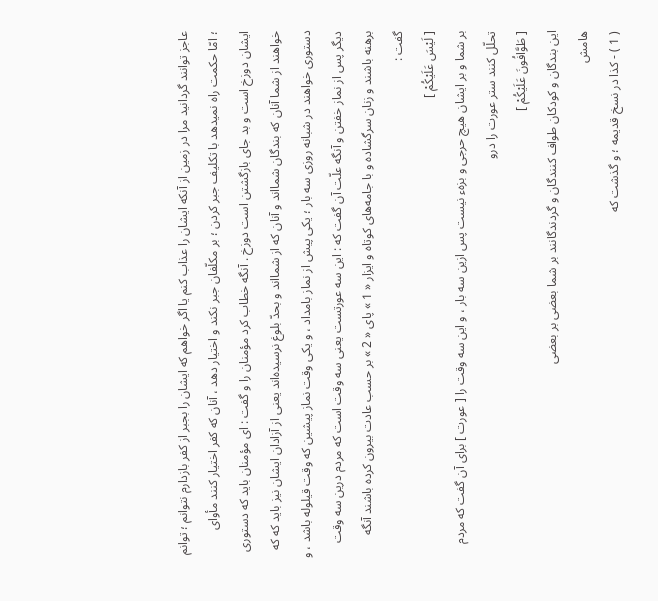عاجز توانند گردانيد مرا در زمين از آنكه ايشان را عذاب كنم يا اگر خواهم كه ايشان را بجبر از كفر بازدارم نتوانم ؛ توانم ؛ امّا حكمت راه نميدهد با تكليف جبر كردن ؛ بر مكلّفان جبر نكند و اختيار دهد ، آنان كه كفر اختيار كنند مأواى ايشان دوزخ است و بد جاى بازگشتن است دوزخ . آنگه خطاب كرد مؤمنان را و گفت : اى مؤمنان بايد كه دستورى خواهند از شما آنان كه بندگان شمااند و آنان كه از شمااند و بحدّ بلوغ نرسيده‌اند يعنى از آزادان ايشان نيز بايد كه كه دستورى خواهند در شبانه روزى سه بار ؛ يكى پيش از نماز بامداد ، و يكى وقت نماز پيشين كه وقت قيلوله باشد ، و ديگر پس از نماز خفتن و آنگه علّت آن گفت كه : اين سه عورتست يعنى سه وقت است كه مردم درين سه وقت برهنه باشند و زنان سرگشاده و با جامه‌هاى كوتاه و ايزار « 1 » پاى « 2 » بر حسب عادت بيرون كرده باشند آنگه گفت :
[ لَيْسَ عَلَيْكُمْ ]
بر شما و بر ايشان هيچ حرجى و بزهء نيست پس ازين سه بار ، و اين سه وقت را [ عورت ] براى آن گفت كه مردم تحلّل كنند ستر عورت را درو
[ طَوَّافُونَ عَلَيْكُمْ ]
اين بندگان و كودكان طواف كنندگان و گردندگانند بر شما بعضى بر بعضى
هامش
( 1 ) - كذا در نسخ قديمه ؛ و گذشت كه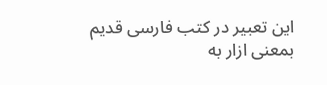اين تعبير در كتب فارسى قديم بمعنى ازار به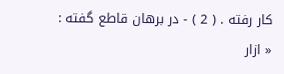كار رفته . ( 2 ) - در برهان قاطع گفته : « ازار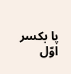پا بكسر اوّل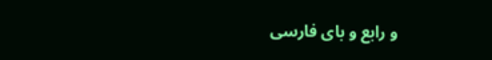و رابع و باى فارسى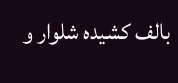بالف كشيده شلوار و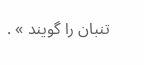تنبان را گويند » .